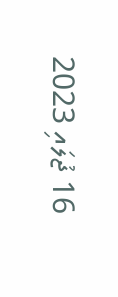16 ޖުލައި 2023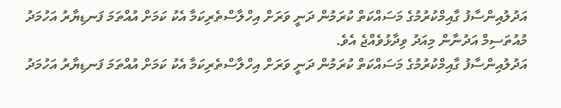އަދުލުއިންސާފު ގާއިމްކުރުމުގެ މަސައްކަތް ކުރަމުން ދަނީ ވަރަށް އިހްލާސްތެރިކަމާ އެކު ކަމަށް އުއްތަމަ ފަނޑިޔާރު އަހުމަދު މުއުތަސިމް އަދުނާން މިއަދު ވިދާޅުވެއްޖެ އެވެ.
އަދުލުއިންސާފު ގާއިމްކުރުމުގެ މަސައްކަތް ކުރަމުން ދަނީ ވަރަށް އިހްލާސްތެރިކަމާ އެކު ކަމަށް އުއްތަމަ ފަނޑިޔާރު އަހުމަދު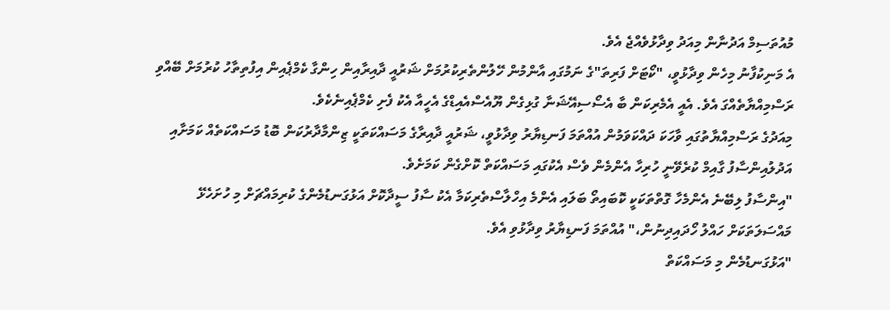މުއުތަސިމް އަދުނާން މިއަދު ވިދާޅުވެއްޖެ އެވެ.
އެ މަނިކުފާނު މިހެން ވިދާޅުވީ، "ކޯޓަށް ފަރިތަ"ގެ ނަމުގައި އާންމުން ހޭލުންތެރިކުރުމަށް ޝަރުއީ ދާއިރާއިން ހިންގާ ކެމްޕެއިން އިފުތިތާހު ކުރުމަށް ބޭއްވި ރަސްމިއްޔާތެއްގަ އެވެ. އެއީ އެމެރިކަން ބާ އެސޯސިއޭޝަނާ ގުޅިގެން ޔޫއެސްއެއިޑްގެ އެހީއާ އެކު ފެށި ކެމްޕެއިނެކެވެ.
މިއަދުގެ ރަސްމިއްޔާތުގައި ވާހަކަ ދައްކަވަމުން އުއްތަމަ ފަނޑިޔާރު ވިދާޅުވީ، ޝަރުއީ ދާއިރާގެ މަސައްކަތަކީ ޒިންމާދާރުކަން ބޮޑު މަސައްކަތެއް ކަމަށާއި އަދުލުއިންސާފު ގާއިމް ކުރެވޭނީ ހުރިހާ އެންމެން ވެސް އެކުގައި މަސައްކަތް ކޮށްގެން ކަމަށެވެ.
"އިންސާފު ލިބޭނެ އެންމެހާ ގޮތްތަކަކީ ކޮބައިތޯ ބަލައި އެންމެ އިހްލާސްތެރިކަމާ އެކު ސާފު ސީދާކޮށް އަޅުގަނޑުމެންގެ ކުރިމައްޗަށް މި ހުށަހެޅޭ މައްސަލަތަކަށް ހައްލު ހޯދައިދިނުން،" އުއްތަމަ ފަނޑިޔާރު ވިދާޅުވި އެވެ.
"އަޅުގަނޑުމެން މި މަސައްކަތް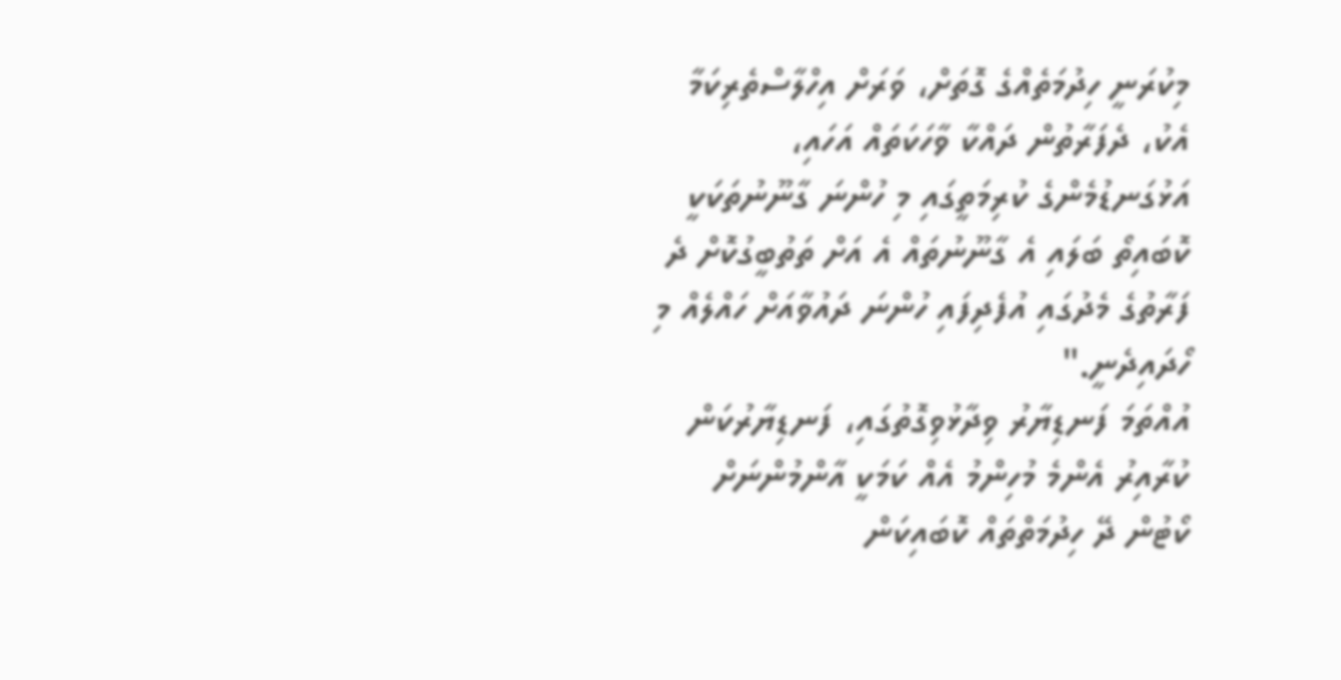މިކުރަނީ ހިދުމަތެއްގެ ގޮތަށް، ވަރަށް އިހްލާސްތެރިކަމާ އެކު، ދެފަރާތުން ދައްކާ ވާހަކަތައް އަހައި، އަޅުގަނޑުމެންގެ ކުރިމަތީގައި މި ހުންނަ ގާނޫނުތަކަކީ ކޮބައިތޯ ބަލައި އެ ގާނޫނުތައް އެ އަށް ތަތުބީގުކޮށް ދެ ފަރާތުގެ މެދުގައި އުފެދިފައި ހުންނަ ދައުވާއަށް ހައްލެއް މި ހޯދައިދެނީ."
އުއްތަމަ ފަނޑިޔާރު ވިދާޅުވިގޮތުގައި، ފަނޑިޔާރުކަން ކުރާއިރު އެންމެ މުހިންމު އެއް ކަމަކީ އާންމުންނަށް ކޯޓުން ދޭ ހިދުމަތްތައް ކޮބައިކަން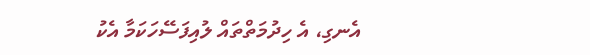އެނގި، އެ ހިދުމަތްތައް ލުއިފަސޭހަކަމާ އެކު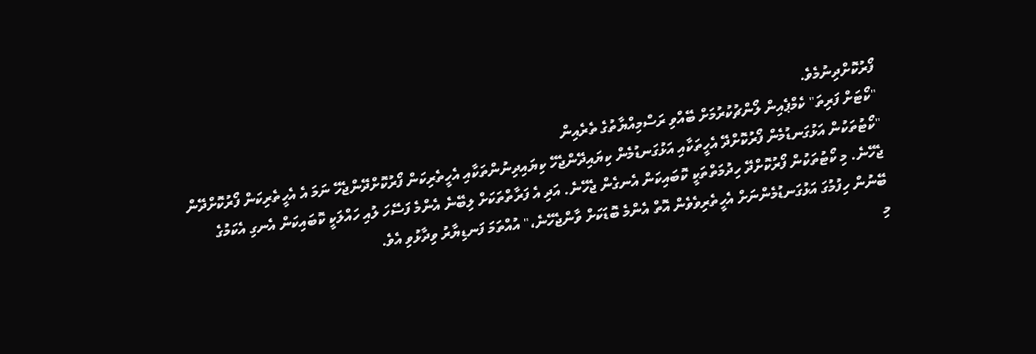ފޯރުކޮށްދިނުމެވެ.
"ކޯޓަށް ފަރިތަ" ކެމްޕެއިން ލޯންޗުކުރުމަށް ބޭއްވި ރަސްމިއްޔާތުގެ ތެރެއިން
"ކޯޓުތަކުން އަޅުގަނޑުމެން ފޯރުކޮށްދޭ އެހީތަކާއި އަޅުގަނޑުމެން ކިޔައިދޭންޖެހޭ ކިޔައިދިނުންތަކާއި އެހީތެރިކަން ފޯރުކޮށްދޭންޖެހޭ ނަމަ އެ އެހީތެރިކަން ފޯރުކޮށްދޭން ޖެހޭނެ. މި ކޯޓުތަކުން ފޯރުކޮށްދޭ ހިދުމަތްތަކީ ކޮބައިކަން އެނގެން ޖެހޭނެ. އަދި އެ ފަރާތްތަކަށް ލިބޭނެ އެންމެ ފަސޭހަ ލުއި ހައްލަކީ ކޮބައިކަން އެނގި އެކަމުގެ ބޭނުން ހިފުމުގަ އަޅުގަނޑުމެންނަށް އެހީތެރިވެވެން އޮތް އެންމެ ބޮޑަކަށް ވާންޖެހޭނެ،" އުއްތަމަ ފަނޑިޔާރު ވިދާޅުވި އެވެ.
މި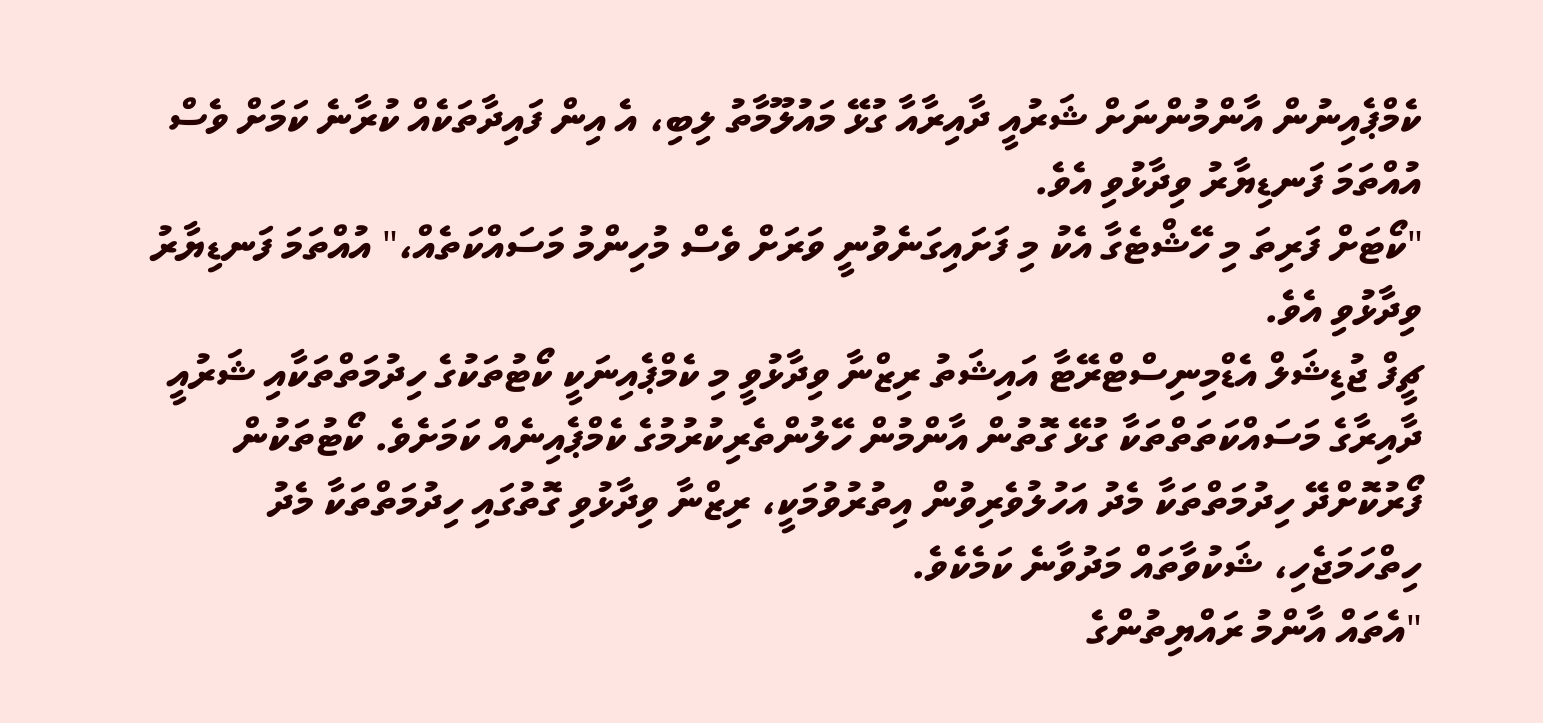ކެމްޕެއިނުން އާންމުންނަށް ޝަރުއީ ދާއިރާއާ ގުޅޭ މައުލޫމާތު ލިބި، އެ އިން ފައިދާތަކެއް ކުރާނެ ކަމަށް ވެސް އުއްތަމަ ފަނޑިޔާރު ވިދާޅުވި އެވެ.
"ކޯޓަށް ފަރިތަ މި ހޭޝްޓެގާ އެކު މި ފަށައިގަނެވުނީ ވަރަށް ވެސް މުހިންމު މަސައްކަތެއް،" އުއްތަމަ ފަނޑިޔާރު ވިދާޅުވި އެވެ.
ޗީފް ޖުޑިޝަލް އެޑްމިނިސްޓްރޭޓާ އައިޝަތު ރިޒްނާ ވިދާޅުވީ މި ކެމްޕެއިނަކީ ކޯޓުތަކުގެ ހިދުމަތްތަކާއި ޝަރުއީ ދާއިރާގެ މަސައްކަތަތްތަކާ ގުޅޭ ގޮތުން އާންމުން ހޭލުންތެރިކުރުމުގެ ކެމްޕެއިނެއް ކަމަށެވެ. ކޯޓުތަކުން ފޯރުކޮށްދޭ ހިދުމަތްތަކާ މެދު އަހުލުވެރިވުން އިތުރުވުމަކީ، ރިޒްނާ ވިދާޅުވި ގޮތުގައި ހިދުމަތްތަކާ މެދު ހިތްހަމަޖެހި، ޝަކުވާތައް މަދުވާނެ ކަމެކެވެ.
"އެތައް އާންމު ރައްޔިތުންގެ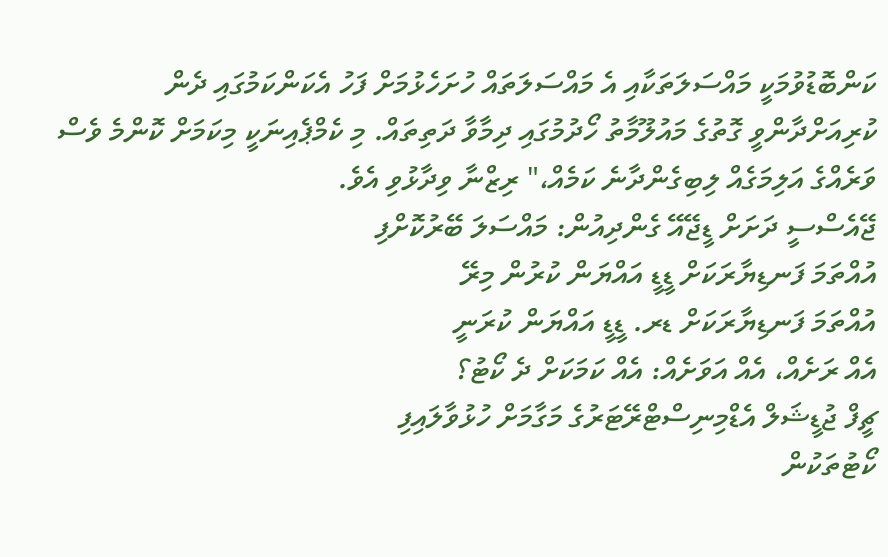ކަންބޮޑުވުމަކީ މައްސަލަތަކާއި އެ މައްސަލަތައް ހުށަހެޅުމަށް ފަހު އެކަންކަމުގައި ދެން ކުރިއަށްދާންވީ ގޮތުގެ މައުލޫމާތު ހޯދުމުގައި ދިމާވާ ދަތިތައް. މި ކެމްޕެއިނަކީ މިކަމަށް ކޮންމެ ވެސް ވަރެއްގެ އަލިމަގެއް ލިބިގެންދާނެ ކަމެއް،" ރިޒްނާ ވިދާޅުވި އެވެ.
ޖޭއެސްސީ ދަށަށް ޑީޖޭއޭ ގެންދިއުން: މައްސަލަ ބޭރުކޮށްފި
އުއްތަމަ ފަނޑިޔާރަކަށް ޑީޑީ އައްޔަން ކުރުން މިރޭ
އުއްތަމަ ފަނޑިޔާރަކަށް ޑރ. ޑީޑީ އައްޔަން ކުރަނީ
އެއް ރަށެއް، އެއް އަވަށެއް: އެއް ކަމަކަށް ދެ ކޯޓު؟
ޗީފް ޖުޑީޝަލް އެޑްމިނިސްޓްރޭޓަރުގެ މަގާމަށް ހުޅުވާލައިފި
ކޯޓުތަކުން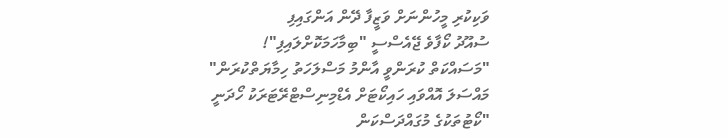ވަކިކުރި މީހުންނަށް ވަޒީފާ ދޭން އަންގައިފި
ސުއޫދު ކޯފާވެ ޖޭއެސްސީ "ބިމާހަމަކޮށްލައިފި"!
"މަސައްކަތް ކުރަންވީ އާންމު މަސްލަހަތު ހިމާޔަތްކުރަން"
މައްސަލަ އޮއްވައި ހައިކޯޓަށް އެޑްމިނިސްޓްރޭޓަރަކު ހޯދަނީ
"ކޯޓުތަކުގެ މުގައްދަސްކަން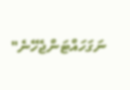ނަގަހައްޓަންޖެހޭނެ"